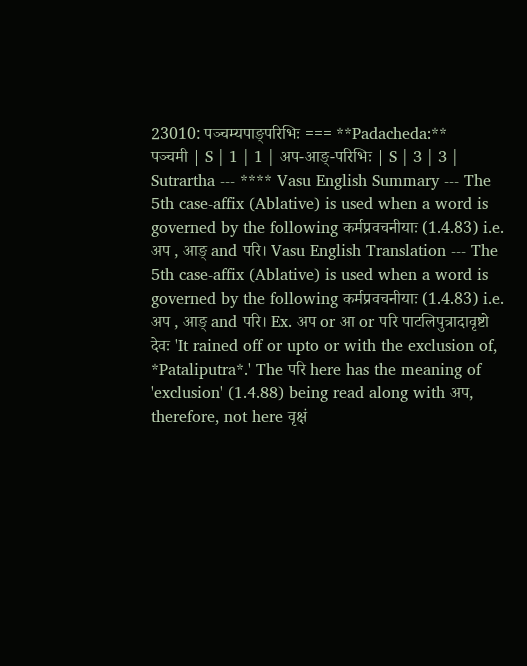23010: पञ्चम्यपाङ्परिभिः === **Padacheda:** पञ्चमी | S | 1 | 1 | अप-आङ्-परिभिः | S | 3 | 3 | Sutrartha --- **** Vasu English Summary --- The 5th case-affix (Ablative) is used when a word is governed by the following कर्मप्रवचनीयाः (1.4.83) i.e. अप , आङ् and परि। Vasu English Translation --- The 5th case-affix (Ablative) is used when a word is governed by the following कर्मप्रवचनीयाः (1.4.83) i.e. अप , आङ् and परि। Ex. अप or आ or परि पाटलिपुत्रादावृष्टो देवः 'It rained off or upto or with the exclusion of, *Pataliputra*.' The परि here has the meaning of 'exclusion' (1.4.88) being read along with अप, therefore, not here वृक्षं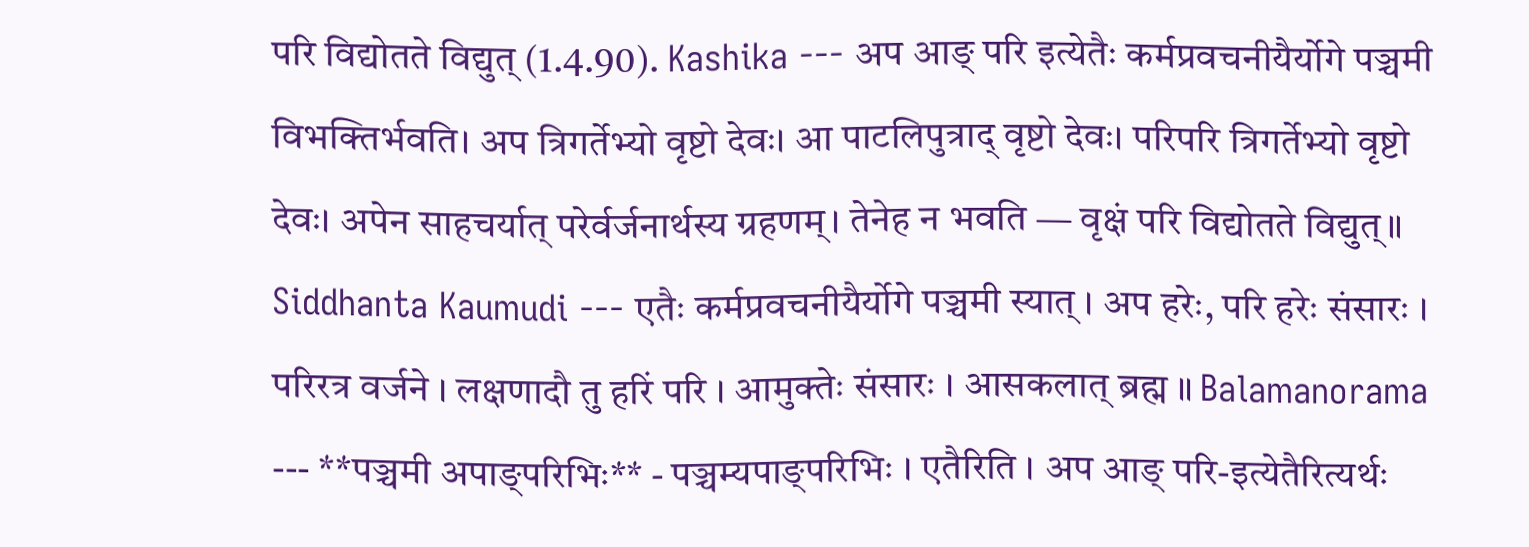परि विद्योतते विद्युत् (1.4.90). Kashika --- अप आङ् परि इत्येतैः कर्मप्रवचनीयैर्योगे पञ्चमी विभक्तिर्भवति। अप त्रिगर्तेभ्यो वृष्टो देवः। आ पाटलिपुत्राद् वृष्टो देवः। परिपरि त्रिगर्तेभ्यो वृष्टो देवः। अपेन साहचर्यात् परेर्वर्जनार्थस्य ग्रहणम्। तेनेह न भवति — वृक्षं परि विद्योतते विद्युत्॥ Siddhanta Kaumudi --- एतैः कर्मप्रवचनीयैर्योगे पञ्चमी स्यात् । अप हरेः, परि हरेः संसारः । परिरत्र वर्जने । लक्षणादौ तु हरिं परि । आमुक्तेः संसारः । आसकलात् ब्रह्म ॥ Balamanorama --- **पञ्चमी अपाङ्परिभिः** - पञ्चम्यपाङ्परिभिः । एतैरिति । अप आङ् परि-इत्येतैरित्यर्थः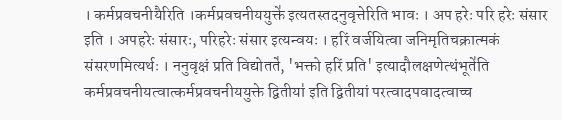। कर्मप्रवचनीयैरिति ।कर्मप्रवचनीययुक्ते॑ इत्यतस्तदनुवृत्तेरिति भावः । अप हरेः परि हरेः संसार इति । अपहरेः संसारः, परिहरेः संसार इत्यन्वयः । हरिं वर्जयित्वा जनिमृतिचक्रात्मकं संसरणमित्यर्थः । ननुवृक्षं प्रति विद्योतते॑, 'भक्तो हरिं प्रति' इत्यादौलक्षणेत्थंभूते॑ति कर्मप्रवचनीयत्वात्कर्मप्रवचनीययुक्ते द्वितीया॑ इति द्वितीयां परत्वादपवादत्वाच्च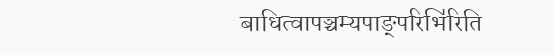बाधित्वापञ्चम्यपाङ्परिभि॑रिति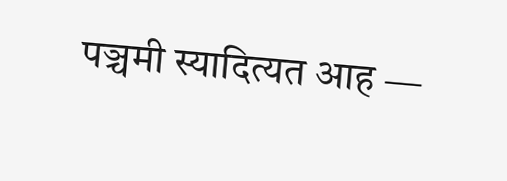पञ्चमी स्यादित्यत आह —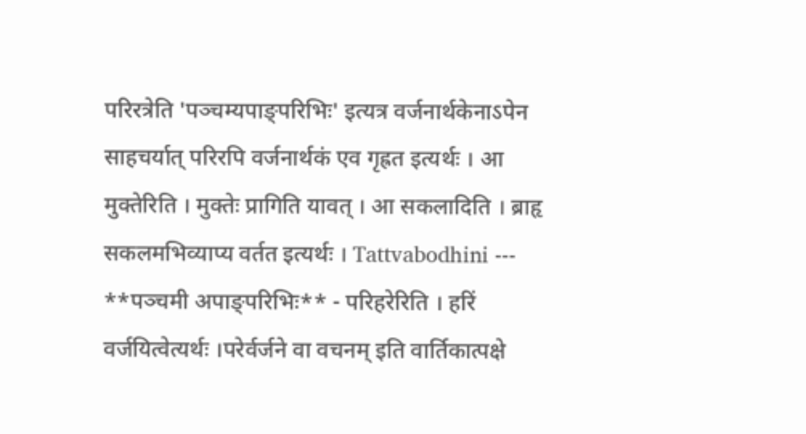परिरत्रेति 'पञ्चम्यपाङ्परिभिः' इत्यत्र वर्जनार्थकेनाऽपेन साहचर्यात् परिरपि वर्जनार्थकं एव गृह्रत इत्यर्थः । आ मुक्तेरिति । मुक्तेः प्रागिति यावत् । आ सकलादिति । ब्राहृ सकलमभिव्याप्य वर्तत इत्यर्थः । Tattvabodhini --- **पञ्चमी अपाङ्परिभिः** - परिहरेरिति । हरिं वर्जयित्वेत्यर्थः ।परेर्वर्जने वा वचनम् इति वार्तिकात्पक्षे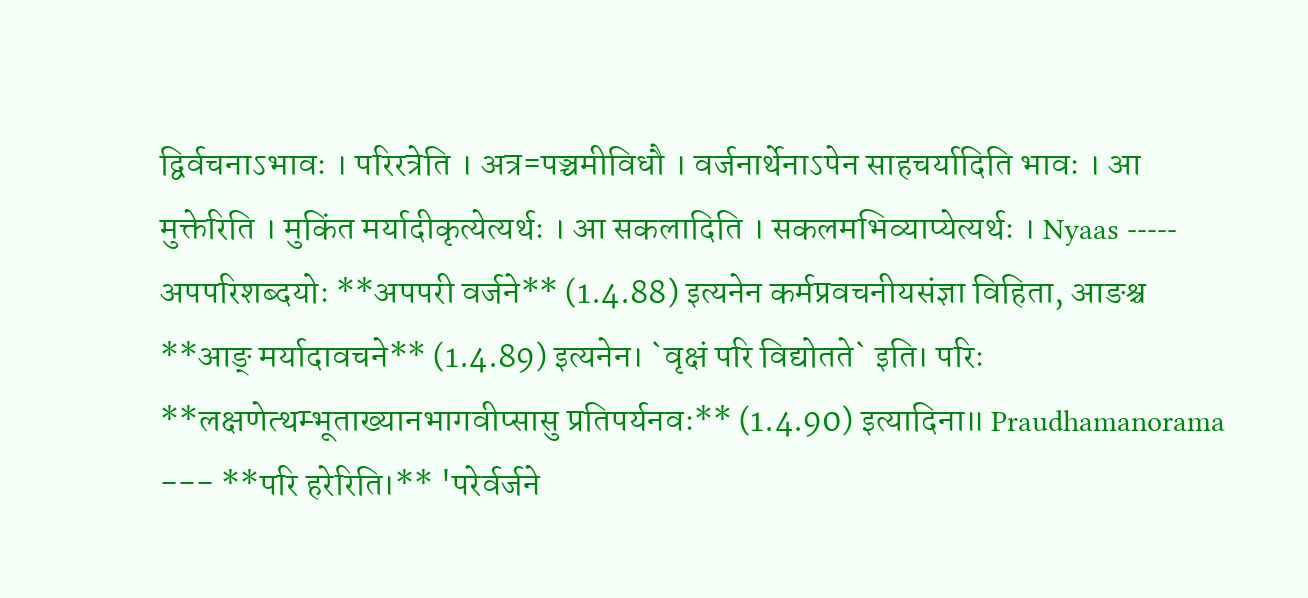द्विर्वचनाऽभावः । परिरत्रेति । अत्र=पञ्चमीविधौ । वर्जनार्थेनाऽपेन साहचर्यादिति भावः । आ मुक्तेरिति । मुकिंत मर्यादीकृत्येत्यर्थः । आ सकलादिति । सकलमभिव्याप्येत्यर्थः । Nyaas ----- अपपरिशब्दयोः **अपपरी वर्जने** (1.4.88) इत्यनेन कर्मप्रवचनीयसंज्ञा विहिता, आङश्च **आङ् मर्यादावचने** (1.4.89) इत्यनेन। `वृक्षं परि विद्योतते` इति। परिः **लक्षणेत्थम्भूताख्यानभागवीप्सासु प्रतिपर्यनवः** (1.4.90) इत्यादिना॥ Praudhamanorama --- **परि हरेरिति।** 'परेर्वर्जने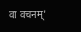वा वचनम्'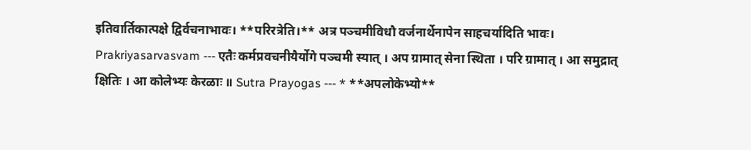इतिवार्तिकात्पक्षे द्विर्वचनाभावः। **परिरत्रेति।** अत्र पञ्चमीविधौ वर्जनार्थेनापेन साहचर्यादिति भावः। Prakriyasarvasvam --- एतैः कर्मप्रवचनीयैर्योगे पञ्चमी स्यात् । अप ग्रामात् सेना स्थिता । परि ग्रामात् । आ समुद्रात् क्षितिः । आ कोलेभ्यः केरळाः ॥ Sutra Prayogas --- * **अपलोकेभ्यो**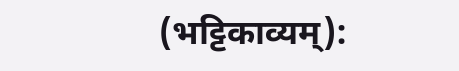(भट्टिकाव्यम्):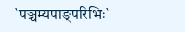`पञ्चम्यपाङ्परिभिः`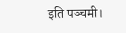इति पञ्चमी।